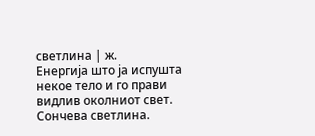светлина | ж.
Енергија што ја испушта некое тело и го прави видлив околниот свет. Сончева светлина.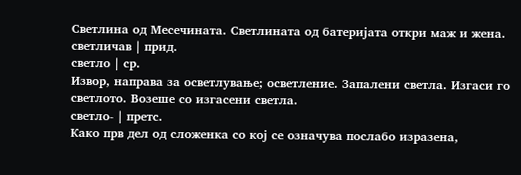Светлина од Месечината. Светлината од батеријата откри маж и жена.
светличав | прид.
светло | ср.
Извор, направа за осветлување; осветление. Запалени светла. Изгаси го светлото. Возеше со изгасени светла.
светло- | претс.
Како прв дел од сложенка со кој се означува послабо изразена,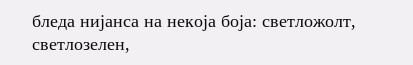бледа нијанса на некоја боја: светложолт, светлозелен,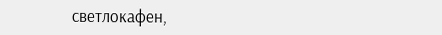светлокафен,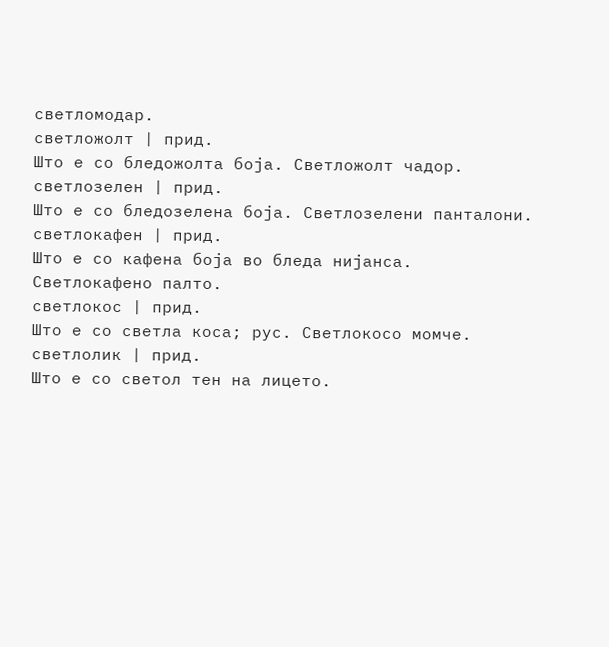светломодар.
светложолт | прид.
Што е со бледожолта боја. Светложолт чадор.
светлозелен | прид.
Што е со бледозелена боја. Светлозелени панталони.
светлокафен | прид.
Што е со кафена боја во бледа нијанса. Светлокафено палто.
светлокос | прид.
Што е со светла коса; рус. Светлокосо момче.
светлолик | прид.
Што е со светол тен на лицето.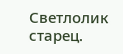Светлолик старец.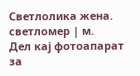Светлолика жена.
светломер | м.
Дел кај фотоапарат за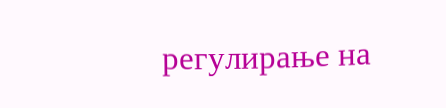регулирање на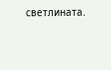светлината.